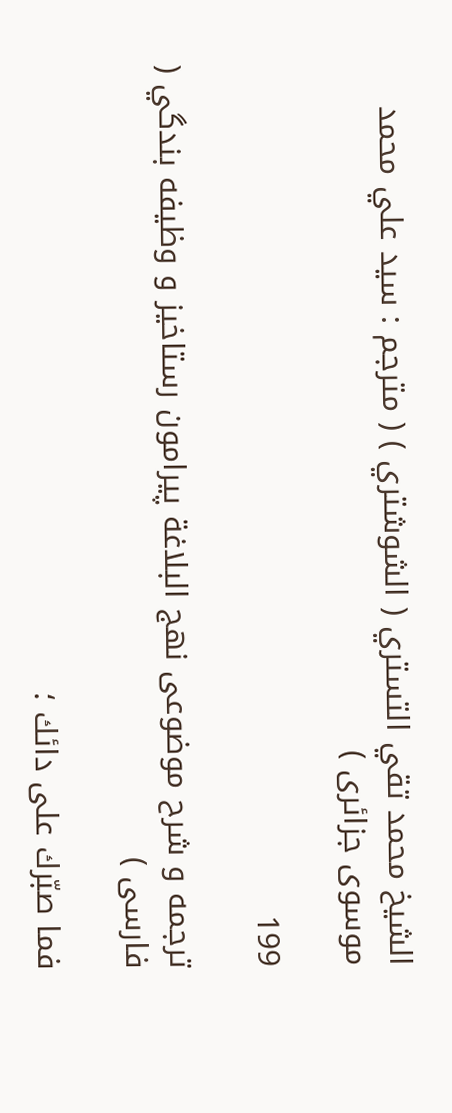الشيخ محمد تقي التستري ( الشوشتري ) ( مترجم : سيد علي محمد موسوى جزائرى )

199

ترجمه و شرح موضوعى نهج البلاغة پيرامون رستاخيز و وظيفه بندگي ( فارسى )

فما صبّرك على دائك ؛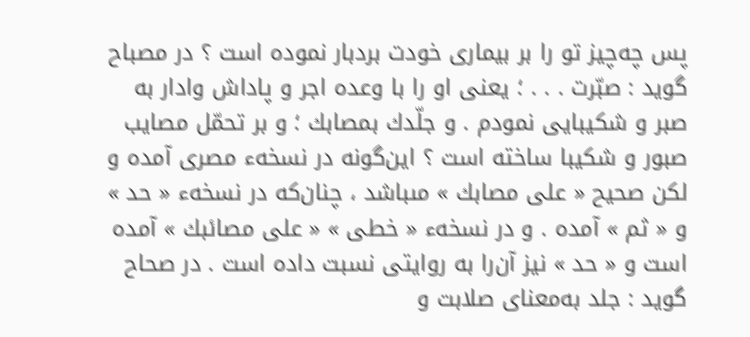پس چه‌چيز تو را بر بيمارى خودت بردبار نموده است ؟ در مصباح گويد : صبّرت . . . ؛ يعنى او را با وعده اجر و پاداش وادار به صبر و شكيبايى نمودم . و جلّدك بمصابك ؛ و بر تحمّل مصايب صبور و شكيبا ساخته است ؟ اين‌گونه در نسخهء مصرى آمده و لكن صحيح « على مصابك » مىباشد ، چنان‌كه در نسخهء « حد » و « ثم » آمده . و در نسخهء « خطى » « على مصائبك » آمده است و « حد » نيز آن‌را به روايتى نسبت داده است . در صحاح گويد : جلد به‌معناى صلابت و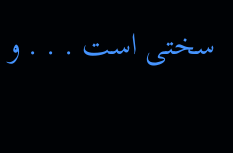سختى است . . . و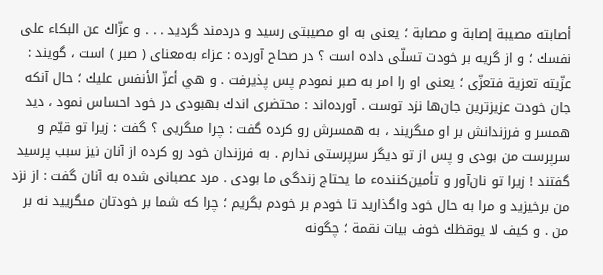أصابته مصيبة إصابة و مصابة ؛ يعنى به او مصيبتى رسيد و دردمند گرديد . . . و عزّاك عن البكاء على نفسك ؛ و از گريه بر خودت تسلّى داده است ؟ در صحاح آورده : عزاء به‌معناى ( صبر ) است ، گويند : عزّيته تعزية فتعزّى ؛ يعنى او را امر به صبر نمودم پس پذيرفت . و هي أعزّ الأنفس عليك ؛ حال آنكه جان خودت عزيزترين جان‌ها نزد توست . آورده‌اند : محتضرى اندك بهبودى در خود احساس نمود ، ديد همسر و فرزندانش بر او مىگريند ، به همسرش رو كرده گفت : چرا مىگريى ؟ گفت : زيرا تو قيّم و سرپرست من بودى و پس از تو ديگر سرپرستى ندارم . به فرزندان خود رو كرده از آنان نيز سبب پرسيد گفتند ! زيرا تو نان‌آور و تأمين‌كنندهء ما يحتاج زندگى ما بودى . مرد عصبانى شده به آنان گفت : از نزد من برخيزيد و مرا به حال خود واگذاريد تا خودم بر خودم بگريم ؛ چرا كه شما بر خودتان مىگرييد نه بر من . و كيف لا يوقظك خوف بيات نقمة ؛ چگونه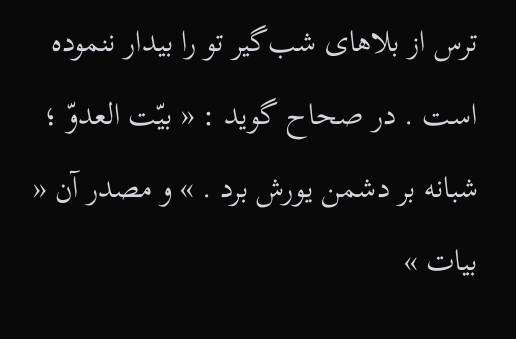ترس از بلاهاى شب‌گير تو را بيدار ننموده است . در صحاح گويد : « بيّت العدوّ ؛ شبانه بر دشمن يورش برد . » و مصدر آن « بيات »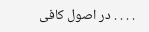. . . . در اصول كافى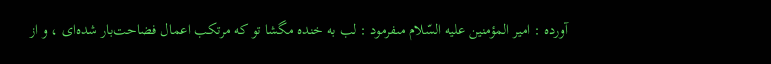آورده : امير المؤمنين عليه السّلام مىفرمود : لب به خنده مگشا تو كه مرتكب اعمال فضاحت‌بار شده‌اى ، و از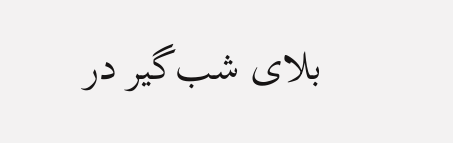بلاى شب‌گير در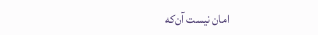امان نيست آن‌كه